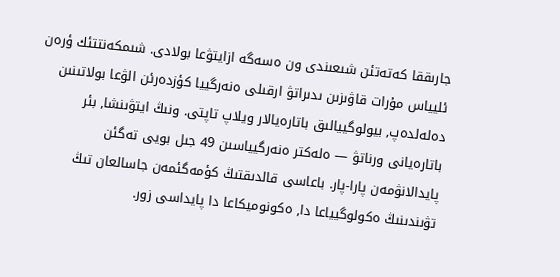جارىققا كەتەتئن شىعىندى ون ەسەگە ازايتۋعا بولادى. شىمكەنتتئك ؤرەن ئليياس مۇرات قاۋىزىن ىدىراتۋ ارقىلى ەنەرگييا كؤزدەرئن الۋعا بولاتىنىن دەلەلدەپ, بيولوگييالىق باتارەيالار ويلاپ تاپتى. ونىڭ ايتۋىنشا, بئر باتارەيانى ورناتۋ — ەلەكتر ەنەرگيياسىن 49 جىل بويى تەگئن پايدالانۋمەن پارا-پار. باعاسى قالدىقتىڭ كؤمەگئمەن جاسالعان تىڭ تۋىندىنىڭ ەكولوگيياعا دا, ەكونوميكاعا دا پايداسى زور.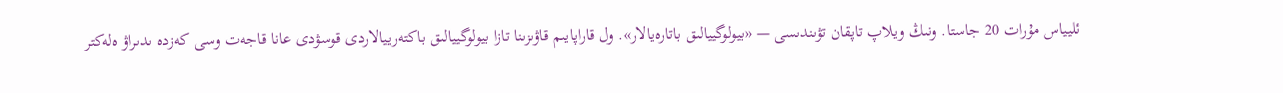ئليياس مۇرات 20 جاستا. ونىڭ ويلاپ تاپقان تۋىندىسى — «بيولوگييالىق باتارەيالار». ول قاراپايىم قاۋىزىنا تازا بيولوگييالىق باكتەرييالاردى قوسۋدى عانا قاجەت وسى كەزدە ىدىراۋ ەلەكتر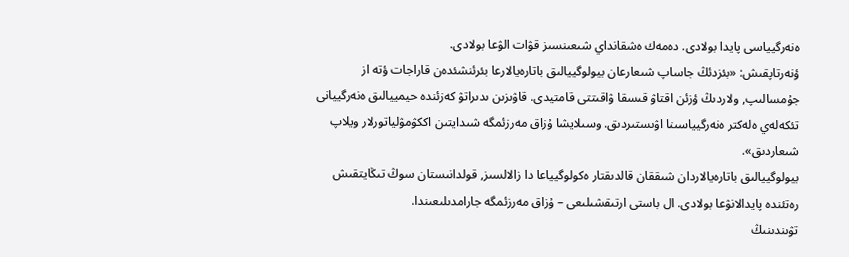ەنەرگيياسى پايدا بولادى. دەمەك ەشقانداي شىعىنسىز قۋات الۋعا بولادى.
ؤنەرتاپقىش: «بئزدئڭ جاساپ شىعارعان بيولوگييالىق باتارەيالارعا بئرئنشئدەن قاراجات ؤتە از جۇمسالىپ, ولاردىڭ ؤزئن اقتاۋ قىسقا ۋاقىتتى قامتيدى. قاۋىزىن ىدىراتۋ كەزئندە حيمييالىق ەنەرگييانى تئكەلەي ەلەكتر ەنەرگيياسىنا اۋىستىردىق. وسىلايشا ۇزاق مەرزئمگە شىدايتىن اككۋمۋلياتورلار ويلاپ شىعاردىق».
بيولوگييالىق باتارەيالاردان شىققان قالدىقتار ەكولوگيياعا دا زالالسىز, قولدانىستان سوڭ تىڭايتقىش رەتئندە پايدالانۋعا بولادى. ال باستى ارتىقشىلىعى – ۇزاق مەرزئمگە جارامدىلىعىندا.
تۋىندىنىڭ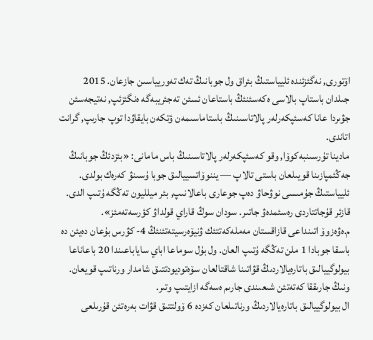اۆتورى, نەگئزئندە ئليياستىڭ بئراق ول جوبانىڭ تەك تەوريياسىن جازعان. 2015 جىلدان باستاپ بالاسى ەكەسئنئڭ باستاعان ئسئن تەجئريبەگە ەنگئزئپ, نەتيجەسئن جۋىردا عانا كەسئپكەرلەر پالاتاسىنىڭ باستاماسىمەن ؤتكەن بايقاۋدا توپ جارىپ, گرانت اتاندى.
مادينا تۇرسىنبەكوۆا, وقو كەسئپكەرلەر پالاتاسىنىڭ باس مامانى: «بئزدئڭ جوبانىڭ جەڭئمپازىنا قويىلعان باستى تالاپ — يننوۆاتسييالىق جوبا ۇسىنۋ كەرەك بولدى. ئليياستىڭ جۇمىسى نوۋحاۋ دەپ جوعارى باعالانىپ, بئر ميلليون تەڭگە ۇتىپ الدى. قازئر قۇجاتتاردى رەسئمدەۋ جاتىر. سودان سوڭ قاراي قولداۋ كؤرسەتەمئز».
م.ەۋەزوۆ اتىنداعى قازاقستان مەملەكەتتئك ۋنيۆەرسيتەتئنئڭ 4- كۋرس بۇعان دەيئن دە باسقا جوبادا 1 ملن تەڭگە ۇتىپ العان. ول بۇل سوماعا اباي ساياباعىندا 20 باعاناعا بيولوگييالىق باتارەيالاردىڭ قۋاتىنا شاقتالعان سۆەتوديودتتىق شامدار ورناتىپ قويعان. ونىڭ جارىققا كەتەتئن شىعىندى جارىم ەسەگە ازايتىپ وتىر.
ال بيولوگييالىق باتارەيالاردىڭ ورناتىلعان كەزدە 6 ۆولتتىق قۋات بەرەتئن قۇرىلعى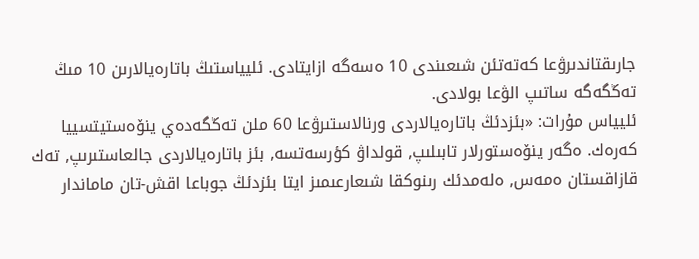جارىقتاندىرۋعا كەتەتئن شىعىندى 10 ەسەگە ازايتادى. ئليياستىڭ باتارەيالارىن 10 مىڭ تەڭگەگە ساتىپ الۋعا بولادى.
ئليياس مۇرات: «بئزدئڭ باتارەيالاردى ورنالاستىرۋعا 60 ملن تەڭگەدەي ينۆەستيتسييا كەرەك. ەگەر ينۆەستورلار تابىلىپ, قولداۋ كؤرسەتسە, بئز باتارەيالاردى جالعاستىرىپ, تەك قازاقستان ەمەس, ەلەمدئك رىنوكقا شىعارعىمىز ايتا بئزدئڭ جوباعا اقش-تان ماماندار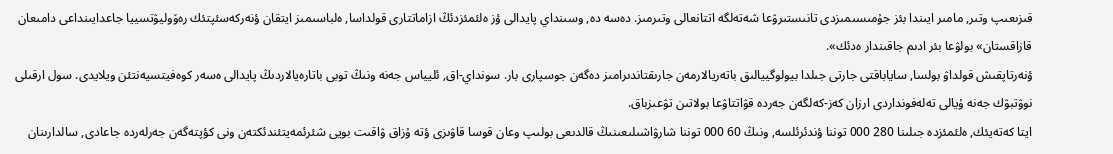قىزىعىپ وتىر, مامىر ايىندا بئز جۇمىسىمىزدى تانىستىرۋعا شەتەلگە اتتانعالى وتىرمىز. دەسە دە, وسىنداي پايدالى ؤز ەلئمئزدئڭ ازاماتتارى قولداسا, ەلباسىمىز ايتقان ؤنەركەسئپتئك رەۆوليۋتسييا جاعدايىنداعى دامىعان قازاقستان» بولۋعا بئر ادىم جاقىندار ەدئك».
ؤنەرتاپقىش قولداۋ بولسا, ساياباقتى جارتى جىلدا بيولوگييالىق باتەريالارمەن جارىقتاندىرامىز دەگەن جوسپارى بار. سونداي-اق, ئليياس جەنە ونىڭ توبى باتارەيالاردىڭ پايدالى ەسەر كوەفيتسيەنتئن ويلايدى. سول ارقىلى نوۋتبۋك جەنە ۇيالى تەلەفونداردى ارزان كەز-كەلگەن جەردە قۋاتتاۋعا بولاتىن تۋعىزباق.
ايتا كەتەيئك, ەلئمئزدە جىلىنا 280 000 توننا ؤندئرئلسە, ونىڭ 60 000 توننا شارۋاشىلىعىنىڭ قالدىعى بولىپ وعان قوسا قاۋىزى ؤتە ۇزاق ۋاقىت بويى شئرئمەيتئندئكتەن ونى كؤپتەگەن جەرلەردە جاعادى, سالدارىنان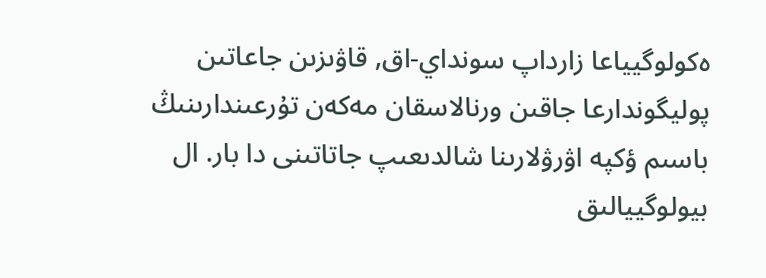ەكولوگيياعا زارداپ سونداي-اق, قاۋىزىن جاعاتىن پوليگوندارعا جاقىن ورنالاسقان مەكەن تۇرعىندارىنىڭ باسىم ؤكپە اۋرۋلارىنا شالدىعىپ جاتاتىنى دا بار. ال بيولوگييالىق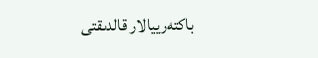باكتەرييالار قالدىقتى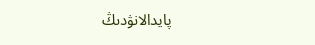پايدالانۋدىڭ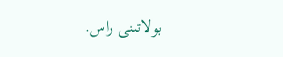بولاتىنى راس.